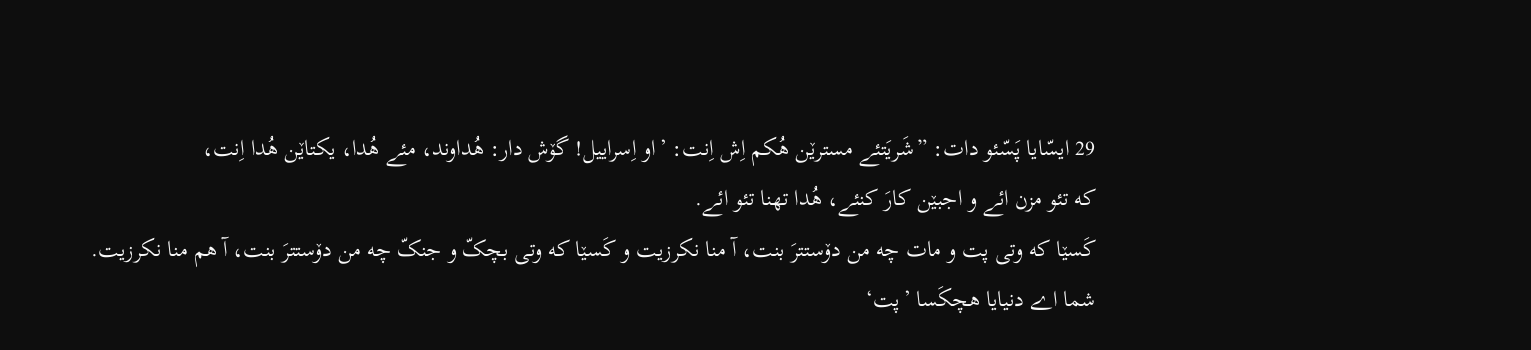29 ایسّایا پَسّئو دات: ”شَریَتئے مسترێن هُکم اِش اِنت: ’او اِسراییل! گۆش دار: هُداوند، مئے هُدا، یکتاێن هُدا اِنت،
که تئو مزن ائے و اجبێن کارَ کنئے، هُدا تهنا تئو ائے.
کَسێا که وتی پت و مات چه من دۆستترَ بنت، آ منا نکرزیت و کَسێا که وتی بچکّ و جنکّ چه من دۆستترَ بنت، آ هم منا نکرزیت.
شما اے دنیایا هچکَسا ’پت‘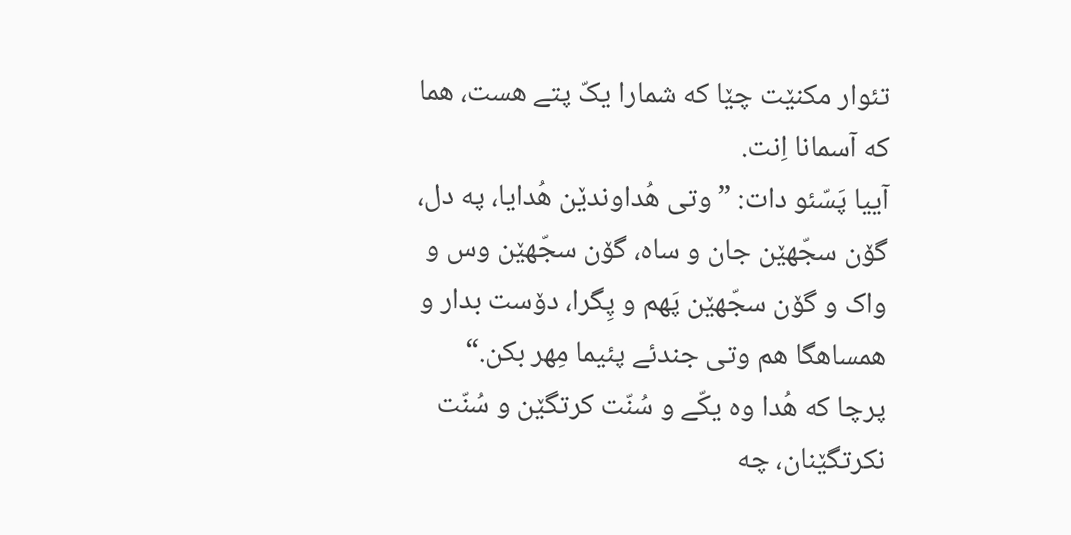تئوار مکنێت چێا که شمارا یکّ پتے هست، هما که آسمانا اِنت.
آییا پَسّئو دات: ”وتی هُداوندێن هُدایا، په دل، گۆن سجّهێن جان و ساه، گۆن سجّهێن وس و واک و گۆن سجّهێن پَهم و پِگرا، دۆست بدار و همساهگا هم وتی جندئے پئیما مِهر بکن.“
پرچا که هُدا وه یکّے و سُنّت کرتگێن و سُنّت نکرتگێنان، چه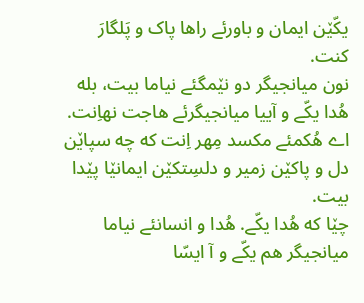یکّێن ایمان و باورئے راها پاک و پَلگارَ کنت.
نون میانجیگر دو نێمگئے نیاما بیت، بله هُدا یکّے و آییا میانجیگرئے هاجت نهاِنت.
اے هُکمئے مکسد مِهر اِنت که چه سپاێن دل و پاکێن زمیر و دلسِتکێن ایمانێا پێدا بیت.
چێا که هُدا یکّے. هُدا و انسانئے نیاما میانجیگر هم یکّے و آ ایسّا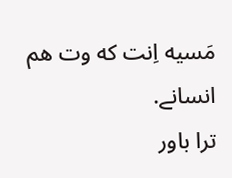مَسیه اِنت که وت هم انسانے.
ترا باور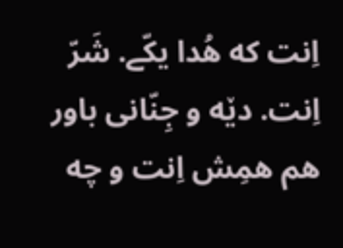اِنت که هُدا یکّے. شَرّ اِنت. دێه و جِنّانی باور هم همِش اِنت و چه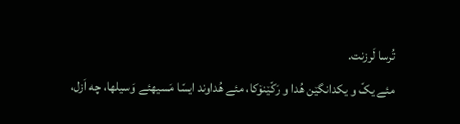تُرسا لَرزنت.
مئے یکّ و یکدانگێن هُدا و رَکّێنۆکا، مئے هُداوند ایسّا مَسیهئے وَسیلها، چه اَزل،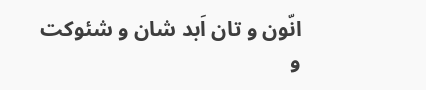انّون و تان اَبد شان و شئوکت و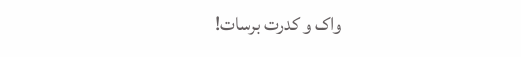واک و کدرت برسات!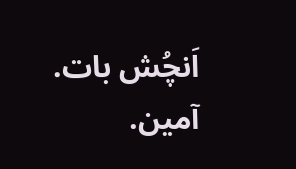اَنچُش بات. آمین.